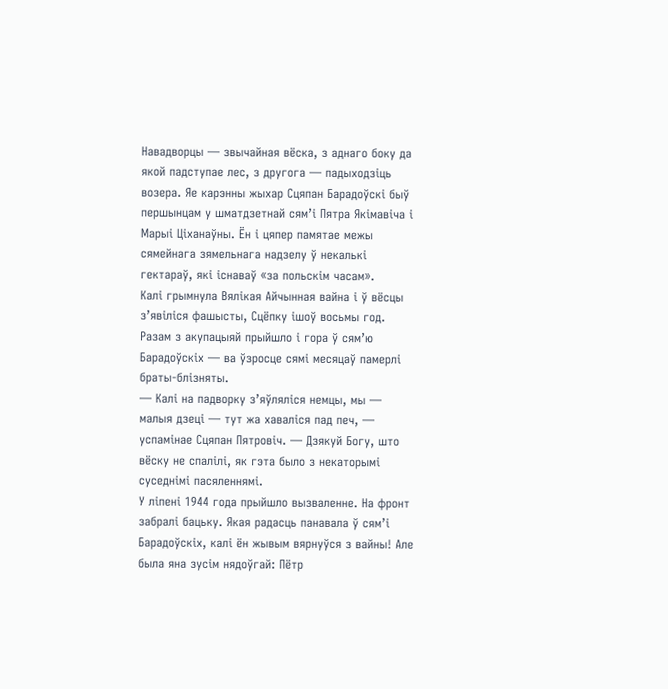Навадворцы — звычайная вёска, з аднаго боку да якой падступае лес, з другога — падыходзіць возера. Яе карэнны жыхар Сцяпан Барадоўскі быў першынцам у шматдзетнай сям’і Пятра Якімавіча і Марыі Ціханаўны. Ён і цяпер памятае межы сямейнага зямельнага надзелу ў некалькі гектараў, які існаваў «за польскім часам».
Калі грымнула Вялікая Айчынная вайна і ў вёсцы з’явіліся фашысты, Сцёпку ішоў восьмы год. Разам з акупацыяй прыйшло і гора ў сям’ю Барадоўскіх — ва ўзросце сямі месяцаў памерлі браты-блізняты.
— Калі на падворку з’яўляліся немцы, мы — малыя дзеці — тут жа хаваліся пад печ, — успамінае Сцяпан Пятровіч. — Дзякуй Богу, што вёску не спалілі, як гэта было з некаторымі суседнімі пасяленнямі.
У ліпені 1944 года прыйшло вызваленне. На фронт забралі бацьку. Якая радасць панавала ў сям’і Барадоўскіх, калі ён жывым вярнуўся з вайны! Але была яна зусім нядоўгай: Пётр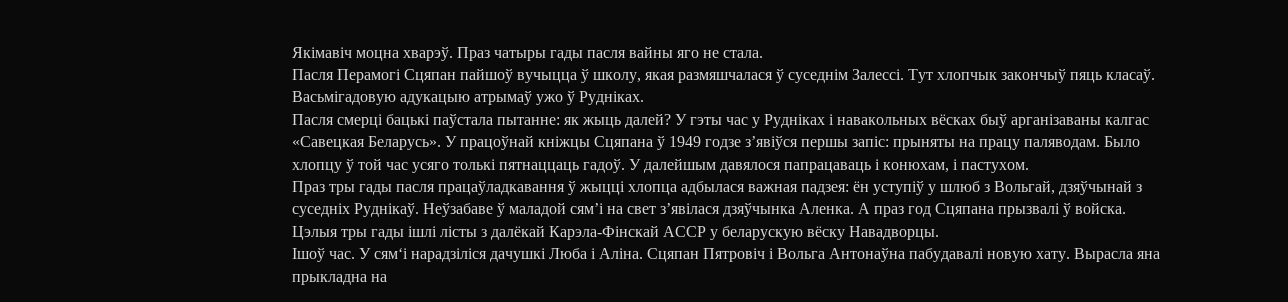Якімавіч моцна хварэў. Праз чатыры гады пасля вайны яго не стала.
Пасля Перамогі Сцяпан пайшоў вучыцца ў школу, якая размяшчалася ў суседнім Залессі. Тут хлопчык закончыў пяць класаў. Васьмігадовую адукацыю атрымаў ужо ў Рудніках.
Пасля смерці бацькі паўстала пытанне: як жыць далей? У гэты час у Рудніках і навакольных вёсках быў арганізаваны калгас «Савецкая Беларусь». У працоўнай кніжцы Сцяпана ў 1949 годзе з’явіўся першы запіс: прыняты на працу паляводам. Было хлопцу ў той час усяго толькі пятнаццаць гадоў. У далейшым давялося папрацаваць і конюхам, і пастухом.
Праз тры гады пасля працаўладкавання ў жыцці хлопца адбылася важная падзея: ён уступіў у шлюб з Вольгай, дзяўчынай з суседніх Руднікаў. Неўзабаве ў маладой сям’і на свет з’явілася дзяўчынка Аленка. А праз год Сцяпана прызвалі ў войска. Цэлыя тры гады ішлі лісты з далёкай Карэла-Фінскай АССР у беларускую вёску Навадворцы.
Ішоў час. У сям‘і нарадзіліся дачушкі Люба і Аліна. Сцяпан Пятровіч і Вольга Антонаўна пабудавалі новую хату. Вырасла яна прыкладна на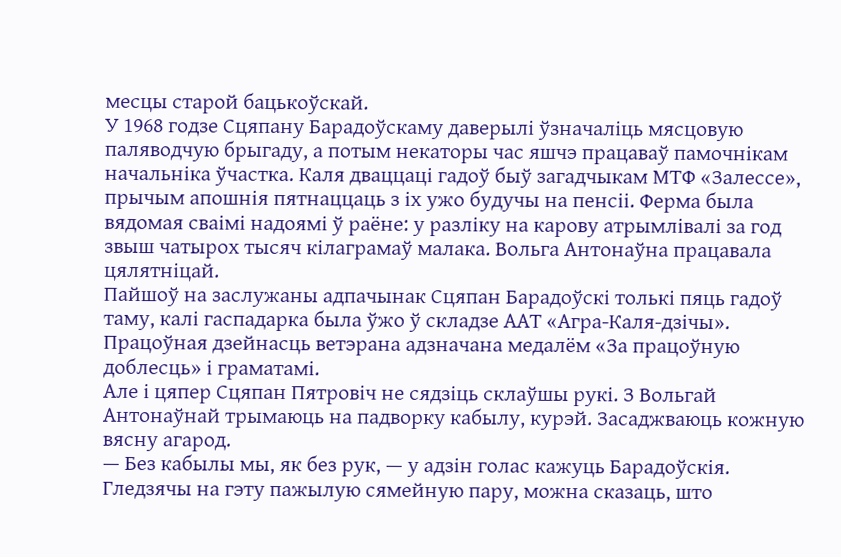месцы старой бацькоўскай.
У 1968 годзе Сцяпану Барадоўскаму даверылі ўзначаліць мясцовую паляводчую брыгаду, а потым некаторы час яшчэ працаваў памочнікам начальніка ўчастка. Каля дваццаці гадоў быў загадчыкам МТФ «Залессе», прычым апошнія пятнаццаць з іх ужо будучы на пенсіі. Ферма была вядомая сваімі надоямі ў раёне: у разліку на карову атрымлівалі за год звыш чатырох тысяч кілаграмаў малака. Вольга Антонаўна працавала цялятніцай.
Пайшоў на заслужаны адпачынак Сцяпан Барадоўскі толькі пяць гадоў таму, калі гаспадарка была ўжо ў складзе ААТ «Агра-Каля-дзічы». Працоўная дзейнасць ветэрана адзначана медалём «За працоўную доблесць» і граматамі.
Але і цяпер Сцяпан Пятровіч не сядзіць склаўшы рукі. З Вольгай Антонаўнай трымаюць на падворку кабылу, курэй. Засаджваюць кожную вясну агарод.
— Без кабылы мы, як без рук, — у адзін голас кажуць Барадоўскія.
Гледзячы на гэту пажылую сямейную пару, можна сказаць, што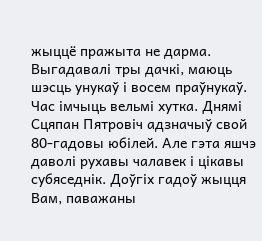жыццё пражыта не дарма. Выгадавалі тры дачкі, маюць шэсць унукаў і восем праўнукаў.
Час імчыць вельмі хутка. Днямі Сцяпан Пятровіч адзначыў свой 80-гадовы юбілей. Але гэта яшчэ даволі рухавы чалавек і цікавы субяседнік. Доўгіх гадоў жыцця Вам, паважаны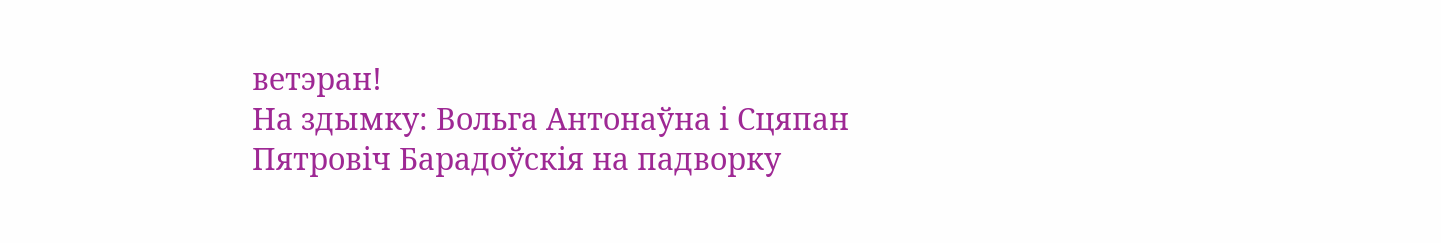ветэран!
На здымку: Вольга Антонаўна і Сцяпан Пятровіч Барадоўскія на падворку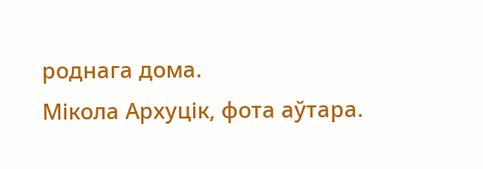роднага дома.
Мікола Архуцік, фота аўтара.